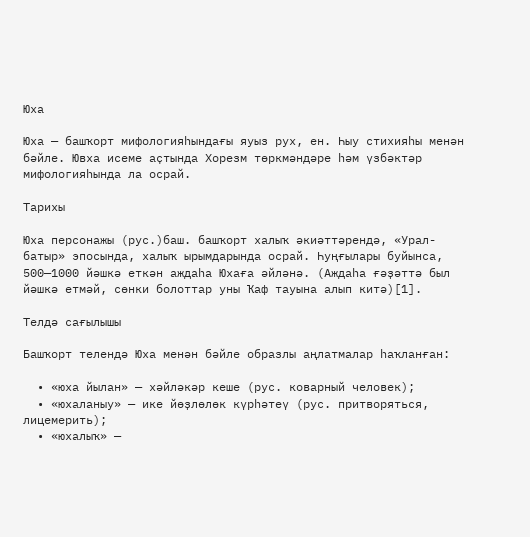Юха

Юха — башҡорт мифологияһындағы яуыз рух, ен. Һыу стихияһы менән бәйле. Ювха исеме аҫтында Хорезм төркмәндәре һәм үзбәктәр мифологияһында ла осрай.

Тарихы

Юха персонажы (рус.)баш. башҡорт халыҡ әкиәттәрендә, «Урал-батыр» эпосында, халыҡ ырымдарында осрай. Һуңғылары буйынса, 500—1000 йәшкә еткән аждаһа Юхаға әйләнә. (Аждаһа ғәҙәттә был йәшкә етмәй, сөнки болоттар уны Ҡаф тауына алып китә)[1].

Телдә сағылышы

Башҡорт телендә Юха менән бәйле образлы аңлатмалар һаҡланған:

  • «юха йылан» — хәйләкәр кеше (рус. коварный человек);
  • «юхаланыу» — ике йөҙлөлөк күрһәтеү (рус. притворяться, лицемерить);
  • «юхалыҡ» —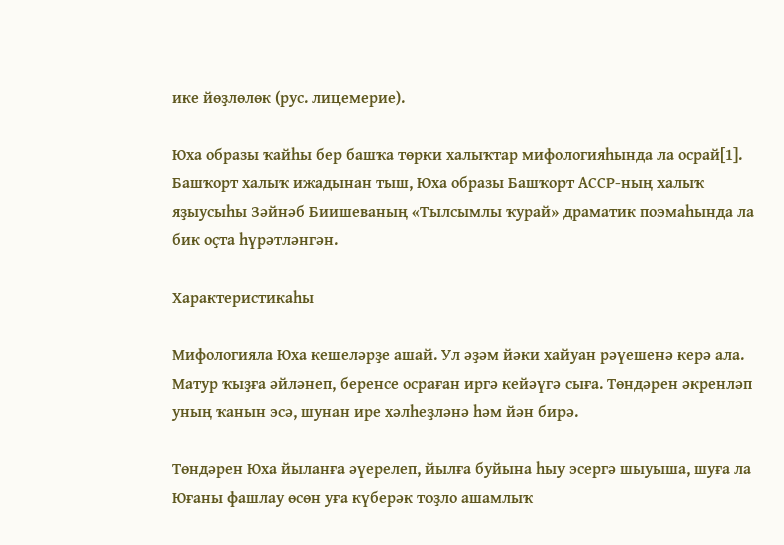ике йөҙлөлөк (рус. лицемерие).

Юха образы ҡайһы бер башҡа төрки халыҡтар мифологияһында ла осрай[1]. Башҡорт халыҡ ижадынан тыш, Юха образы Башҡорт АССР-ның халыҡ яҙыусыһы Зәйнәб Биишеваның «Тылсымлы ҡурай» драматик поэмаһында ла бик оҫта һүрәтләнгән.

Характеристикаһы

Мифологияла Юха кешеләрҙе ашай. Ул әҙәм йәки хайуан рәүешенә керә ала. Матур ҡыҙға әйләнеп, беренсе осраған иргә кейәүгә сыға. Төндәрен әкренләп уның ҡанын эсә, шунан ире хәлһеҙләнә һәм йән бирә.

Төндәрен Юха йыланға әүерелеп, йылға буйына һыу эсергә шыуыша, шуға ла Юғаны фашлау өсөн уға күберәк тоҙло ашамлыҡ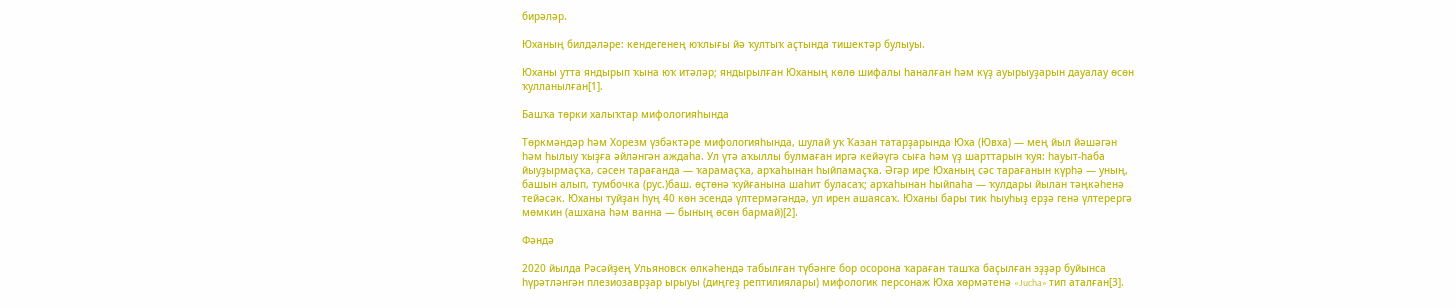бирәләр.

Юханың билдәләре: кендегенең юҡлығы йә ҡултыҡ аҫтында тишектәр булыуы.

Юханы утта яндырып ҡына юҡ итәләр; яндырылған Юханың көлө шифалы һаналған һәм күҙ ауырыуҙарын дауалау өсөн ҡулланылған[1].

Башҡа төрки халыҡтар мифологияһында

Төркмәндәр һәм Хорезм үзбәктәре мифологияһында, шулай уҡ Ҡазан татарҙарында Юха (Ювха) — мең йыл йәшәгән һәм һылыу ҡыҙға әйләнгән аждаһа. Ул үтә аҡыллы булмаған иргә кейәүгә сыға һәм үҙ шарттарын ҡуя: һауыт-һаба йыуҙырмаҫҡа, сәсен тарағанда — ҡарамаҫҡа, арҡаһынан һыйпамаҫҡа. Әгәр ире Юханың сәс тарағанын күрһә — уның, башын алып, тумбочка (рус.)баш. өҫтөнә ҡуйғанына шаһит буласаҡ; арҡаһынан һыйпаһа — ҡулдары йылан тәңкәһенә тейәсәк. Юханы туйҙан һуң 40 көн эсендә үлтермәгәндә, ул ирен ашаясаҡ. Юханы бары тик һыуһыҙ ерҙә генә үлтерергә мөмкин (ашхана һәм ванна — бының өсөн бармай)[2].

Фәндә

2020 йылда Рәсәйҙең Ульяновск өлкәһендә табылған түбәнге бор осорона ҡараған ташҡа баҫылған эҙҙәр буйынса һүрәтләнгән плезиозаврҙар ырыуы (диңгеҙ рептилиялары) мифологик персонаж Юха хөрмәтенә «Jucha» тип аталған[3].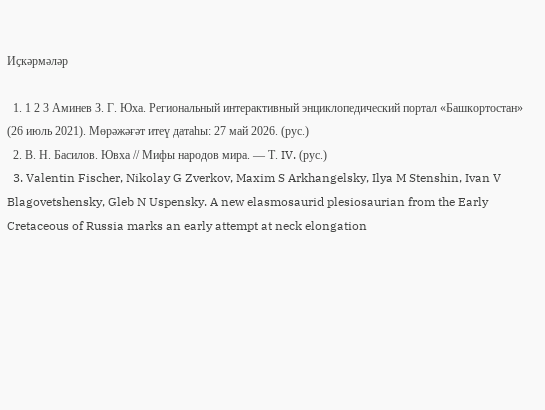Иҫкәрмәләр

  1. 1 2 3 Аминев З. Г. Юха. Региональный интерактивный энциклопедический портал «Башкортостан» (26 июль 2021). Мөрәжәғәт итеү датаһы: 27 май 2026. (рус.)
  2. В. Н. Басилов. Ювха // Мифы народов мира. — Т. IV. (рус.)
  3. Valentin Fischer, Nikolay G Zverkov, Maxim S Arkhangelsky, Ilya M Stenshin, Ivan V Blagovetshensky, Gleb N Uspensky. A new elasmosaurid plesiosaurian from the Early Cretaceous of Russia marks an early attempt at neck elongation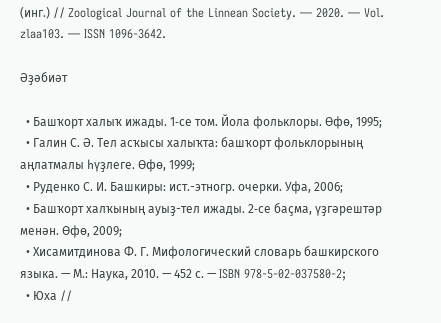(инг.) // Zoological Journal of the Linnean Society. — 2020. — Vol. zlaa103. — ISSN 1096-3642.

Әҙәбиәт

  • Башҡорт халыҡ ижады. 1‑се том. Йола фольклоры. Өфө, 1995;
  • Галин С. Ә. Тел асҡысы халыҡта: башҡорт фольклорының аңлатмалы һүҙлеге. Өфө, 1999;
  • Руденко С. И. Башкиры: ист.-этногр. очерки. Уфа, 2006;
  • Башҡорт халҡының ауыҙ-тел ижады. 2‑се баҫма, үҙгәрештәр менән. Өфө, 2009;
  • Хисамитдинова Ф. Г. Мифологический словарь башкирского языка. — М.: Наука, 2010. — 452 с. — ISBN 978-5-02-037580-2;
  • Юха //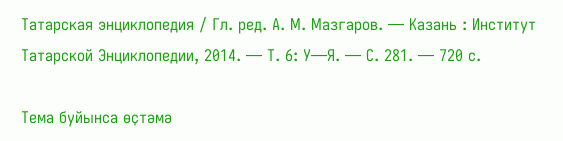Татарская энциклопедия / Гл. ред. А. М. Мазгаров. — Казань : Институт Татарской Энциклопедии, 2014. — Т. 6: У—Я. — С. 281. — 720 с.

Тема буйынса өҫтәмә